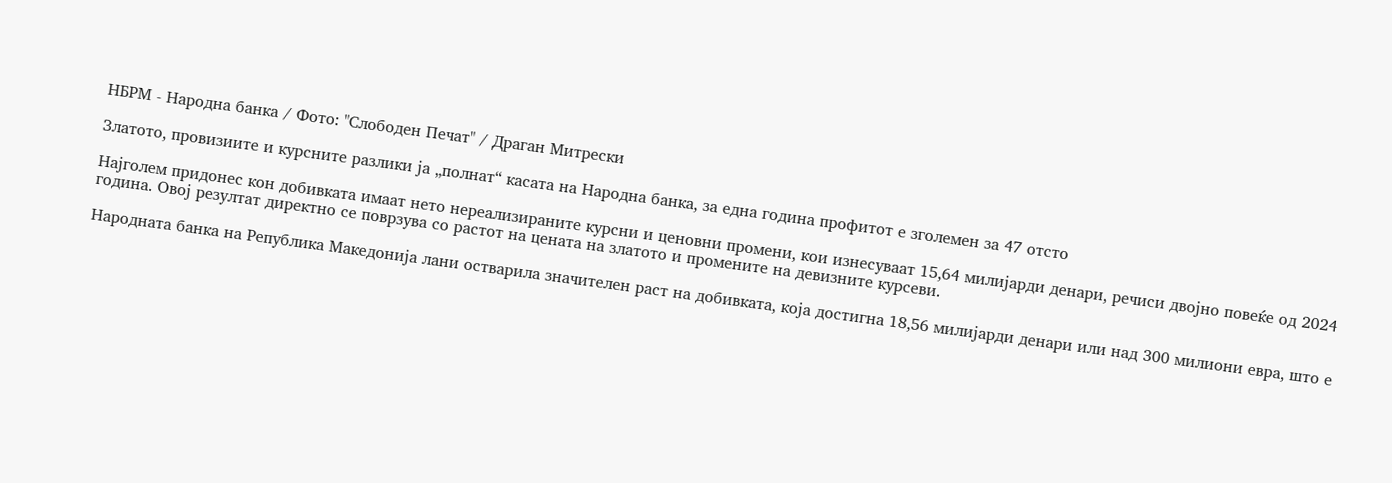НБРМ - Народна банка / Фото: "Слободен Печат" / Драган Митрески

Златото, провизиите и курсните разлики ја „полнат“ касата на Народна банка, за една година профитот е зголемен за 47 отсто

Најголем придонес кон добивката имаат нето нереализираните курсни и ценовни промени, кои изнесуваат 15,64 милијарди денари, речиси двојно повеќе од 2024 година. Овој резултат директно се поврзува со растот на цената на златото и промените на девизните курсеви.

Народната банка на Република Македонија лани остварила значителен раст на добивката, која достигна 18,56 милијарди денари или над 300 милиони евра, што е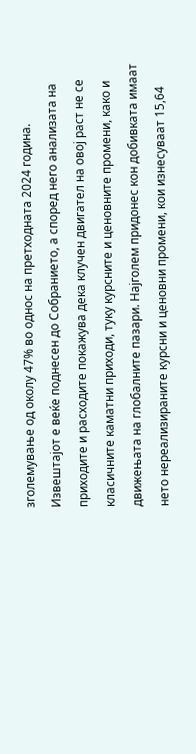зголемување од околу 47% во однос на претходната 2024 година. Извештајот е веќе поднесен до Собранието, а според него анализата на приходите и расходите покажува дека клучен двигател на овој раст не се класичните каматни приходи, туку курсните и ценовните промени, како и движењата на глобалните пазари. Најголем придонес кон добивката имаат нето нереализираните курсни и ценовни промени, кои изнесуваат 15,64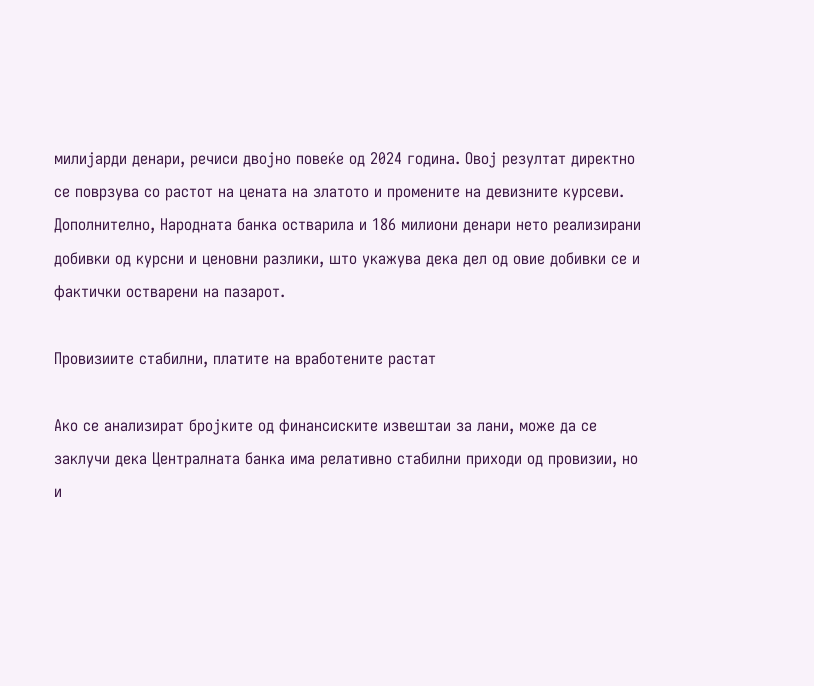милијарди денари, речиси двојно повеќе од 2024 година. Овој резултат директно се поврзува со растот на цената на златото и промените на девизните курсеви.
Дополнително, Народната банка остварила и 186 милиони денари нето реализирани добивки од курсни и ценовни разлики, што укажува дека дел од овие добивки се и фактички остварени на пазарот.

Провизиите стабилни, платите на вработените растат

Ако се анализират бројките од финансиските извештаи за лани, може да се заклучи дека Централната банка има релативно стабилни приходи од провизии, но и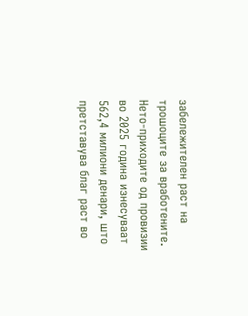забележителен раст на трошоците за вработените. Нето-приходите од провизии во 2025 година изнесуваат 562,4 милиони денари, што претставува благ раст во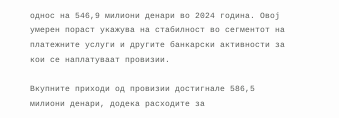однос на 546,9 милиони денари во 2024 година. Овој умерен пораст укажува на стабилност во сегментот на платежните услуги и другите банкарски активности за кои се наплатуваат провизии.

Вкупните приходи од провизии достигнале 586,5 милиони денари, додека расходите за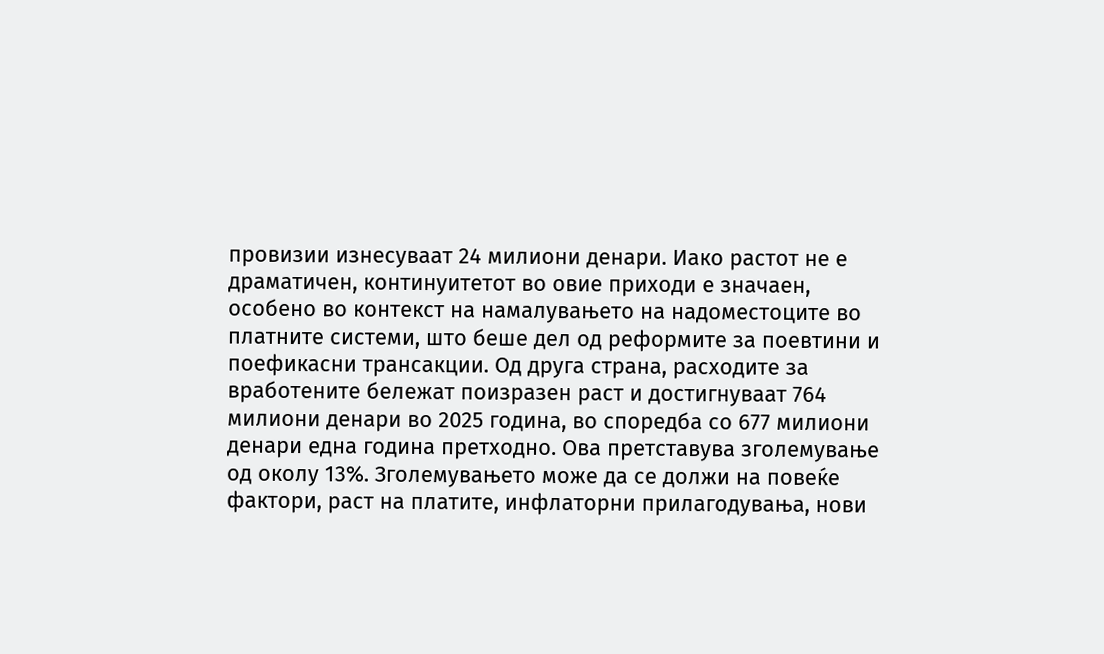провизии изнесуваат 24 милиони денари. Иако растот не е драматичен, континуитетот во овие приходи е значаен, особено во контекст на намалувањето на надоместоците во платните системи, што беше дел од реформите за поевтини и поефикасни трансакции. Од друга страна, расходите за вработените бележат поизразен раст и достигнуваат 764 милиони денари во 2025 година, во споредба со 677 милиони денари една година претходно. Ова претставува зголемување од околу 13%. Зголемувањето може да се должи на повеќе фактори, раст на платите, инфлаторни прилагодувања, нови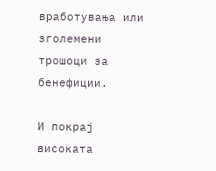вработувања или зголемени трошоци за бенефиции.

И покрај високата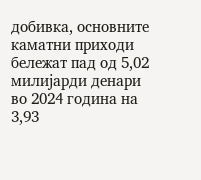добивка, основните каматни приходи бележат пад од 5,02 милијарди денари во 2024 година на 3,93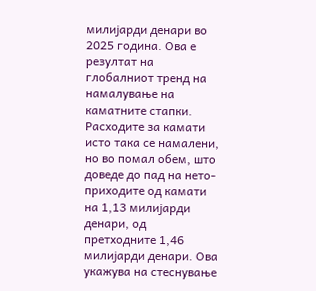милијарди денари во 2025 година. Ова е резултат на глобалниот тренд на намалување на каматните стапки. Расходите за камати исто така се намалени, но во помал обем, што доведе до пад на нето-приходите од камати на 1,13 милијарди денари, од претходните 1,46 милијарди денари. Ова укажува на стеснување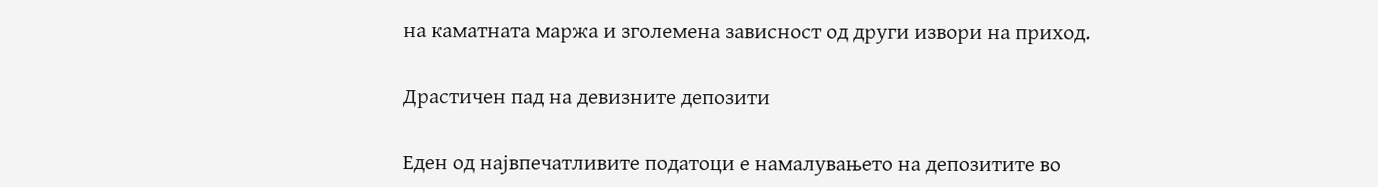на каматната маржа и зголемена зависност од други извори на приход.

Драстичен пад на девизните депозити

Еден од највпечатливите податоци е намалувањето на депозитите во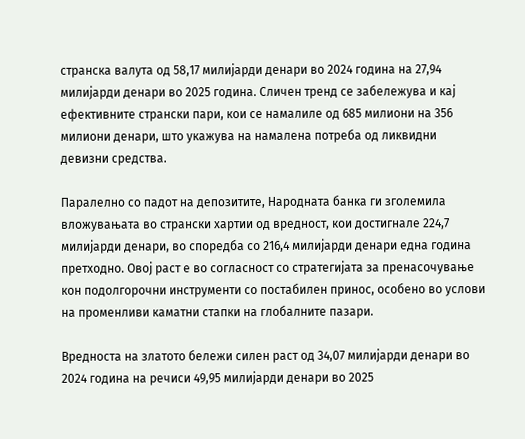странска валута од 58,17 милијарди денари во 2024 година на 27,94 милијарди денари во 2025 година. Сличен тренд се забележува и кај ефективните странски пари, кои се намалиле од 685 милиони на 356 милиони денари, што укажува на намалена потреба од ликвидни девизни средства.

Паралелно со падот на депозитите, Народната банка ги зголемила вложувањата во странски хартии од вредност, кои достигнале 224,7 милијарди денари, во споредба со 216,4 милијарди денари една година претходно. Овој раст е во согласност со стратегијата за пренасочување кон подолгорочни инструменти со постабилен принос, особено во услови на променливи каматни стапки на глобалните пазари.

Вредноста на златото бележи силен раст од 34,07 милијарди денари во 2024 година на речиси 49,95 милијарди денари во 2025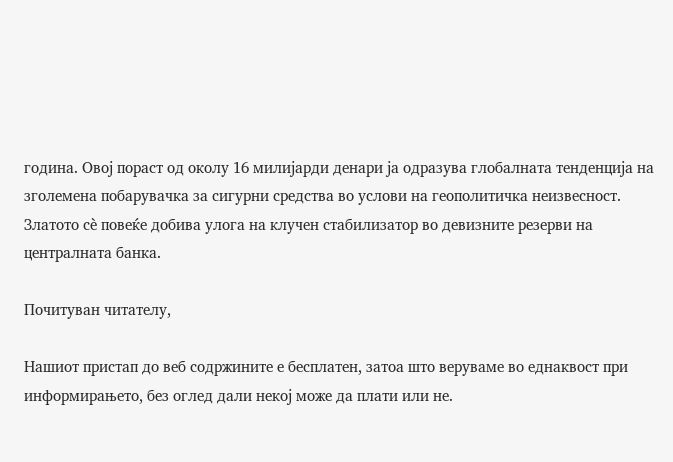година. Овој пораст од околу 16 милијарди денари ја одразува глобалната тенденција на зголемена побарувачка за сигурни средства во услови на геополитичка неизвесност. Златото сè повеќе добива улога на клучен стабилизатор во девизните резерви на централната банка.

Почитуван читателу,

Нашиот пристап до веб содржините е бесплатен, затоа што веруваме во еднаквост при информирањето, без оглед дали некој може да плати или не.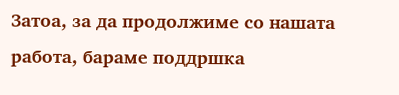Затоа, за да продолжиме со нашата работа, бараме поддршка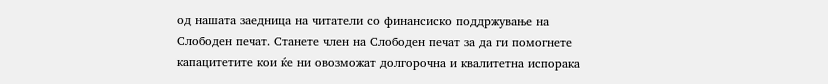од нашата заедница на читатели со финансиско поддржување на Слободен печат. Станете член на Слободен печат за да ги помогнете капацитетите кои ќе ни овозможат долгорочна и квалитетна испорака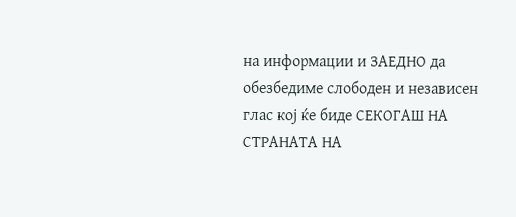на информации и ЗАЕДНО да обезбедиме слободен и независен глас кој ќе биде СЕКОГАШ НА СТРАНАТА НА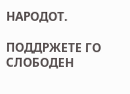НАРОДОТ.

ПОДДРЖЕТЕ ГО СЛОБОДЕН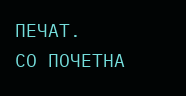ПЕЧАТ.
СО ПОЧЕТНА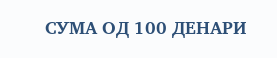СУМА ОД 100 ДЕНАРИ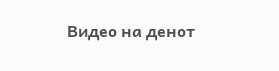Видео на денот